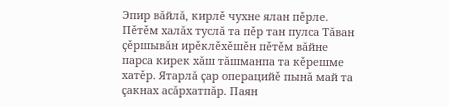Эпир вăйлă, кирлě чухне ялан пěрле. Пěтěм халăх туслă та пěр тан пулса Тăван ҫěршывăн ирěклěхěшěн пěтěм вăйне парса кирек хăш тăшманпа та кěрешме хатěр. Ятарлă ҫар операцийě пынă май та ҫакнах асăрхатпăр. Паян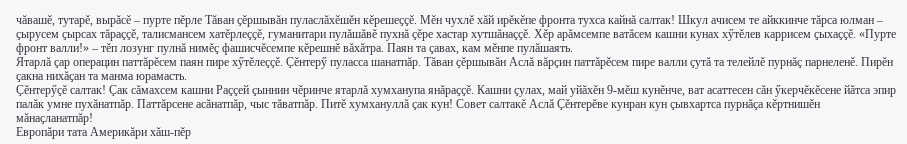чăвашě, тутарě, вырăсě – пурте пěрле Тăван ҫěршывăн пуласлăхěшěн кěрешеҫҫě. Мěн чухлě хăй ирěкěпе фронта тухса кайнă салтак! Шкул ачисем те айккинче тăрса юлман – ҫырусем ҫырсах тăраҫҫě, талисмансем хатěрлеҫҫě, гуманитари пулăшăвě пухнă ҫěре хастар хутшăнаҫҫě. Хěр арăмсемпе ватăсем кашни кунах хӳтěлев каррисем ҫыхаҫҫě. «Пурте фронт валли!» – тěп лозунг пулнă нимěҫ фашисчěсемпе кěрешнě вăхăтра. Паян та ҫавах, кам мěнпе пулăшаять.
Ятарлă ҫар операцин паттăрěсем паян пире хӳтěлеҫҫě. Ҫěнтерӳ пуласса шанатпăр. Тăван ҫěршывăн Аслă вăрҫин паттăрěсем пире валли ҫутă та телейлě пурнăҫ парнеленě. Пирěн ҫакна нихăҫан та манма юрамасть.
Ҫěнтерӳҫě салтак! Ҫак сăмахсем кашни Раҫҫей ҫыннин чěринче ятарлă хумханупа янăраҫҫě. Кашни ҫулах, май уйăхěн 9-мěш кунěнче, ват асаттесен сăн ӳкерчěкěсене йăтса эпир палăк умне пухăнатпăр. Паттăрсене асăнатпăр, чыс тăватпăр. Питě хумхануллă ҫак кун! Совет салтакě Аслă Ҫěнтерěве кунран кун ҫывхартса пурнăҫа кěртнишěн мăнаҫланатпăр!
Европăри тата Америкăри хăш-пěр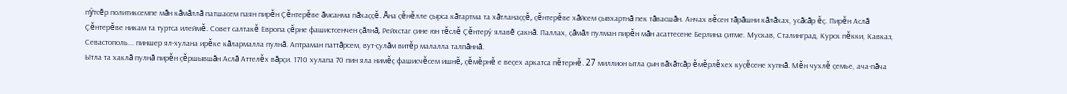пÿтсĕр политиксемпе мăн кăмăллă патшасем паян пирěн Ҫěнтерěве ăмсанма пăхаҫҫě. Ăна ҫěнěлле ҫырса кăтартма та хăтланаҫҫě, ҫěнтерěве хăйсем ҫывхартнă пек тăвасшăн. Анчах вěсен тăрăшни кăлăхах, усăсăр ěҫ. Пирěн Аслă Ҫěнтерěве никам та туртса илеймě. Совет салтакě Европа ҫěрне фашистсенчен ҫăлнă, Рейхстаг ҫине юн тěслě Ҫěнтерӳ ялавĕ ҫакнă. Паллах, ҫăмăл пулман пирěн мăн асаттесене Берлина ҫитме. Мускав, Сталинград, Курск пěкки, Кавказ, Севастополь... пиншер ял-хулана ирěке кăлармалла пулнă. Аптраман паттăрсем, вут-ҫулăм витěр малалла талпăннă.
Ытла та хаклă пулнă пирěн ҫěршывшăн Аслă Аттелěх вăрҫи. 1710 хулапа 70 пин яла нимěҫ фашисчěсем ишнě, ҫěмěрнě е веҫех аркатса пěтернě. 27 миллион ытла ҫын вăхăтсăр ěмěрлěхех куҫěсене хупнă. Мěн чухлě ҫемье, ача-пăча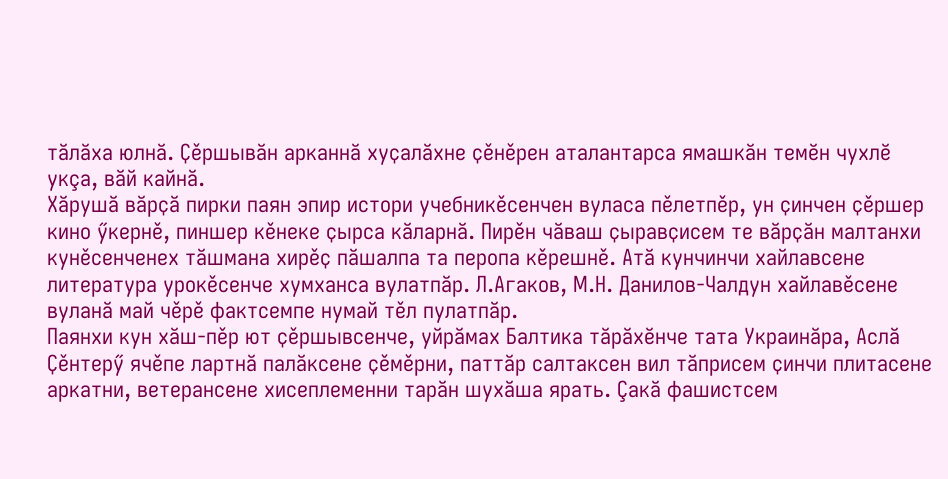тăлăха юлнă. Ҫěршывăн арканнă хуҫалăхне ҫěнěрен аталантарса ямашкăн темĕн чухлĕ укçа, вăй кайнă.
Хăрушă вăрҫă пирки паян эпир истори учебникěсенчен вуласа пěлетпěр, ун ҫинчен ҫěршер кино ӳкернě, пиншер кěнеке ҫырса кăларнă. Пирěн чăваш ҫыравҫисем те вăрҫăн малтанхи кунěсенченех тăшмана хирěҫ пăшалпа та перопа кěрешнě. Атă кунчинчи хайлавсене литература урокěсенче хумханса вулатпăр. Л.Агаков, М.Н. Данилов-Чалдун хайлавěсене вуланă май чěрě фактсемпе нумай тěл пулатпăр.
Паянхи кун хăш-пěр ют ҫěршывсенче, уйрăмах Балтика тăрăхĕнче тата Украинăра, Аслă Ҫěнтерӳ ячěпе лартнă палăксене ҫěмěрни, паттăр салтаксен вил тăприсем ҫинчи плитасене аркатни, ветерансене хисеплеменни тарăн шухăша ярать. Çакă фашистсем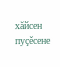хăйсен пуҫěсене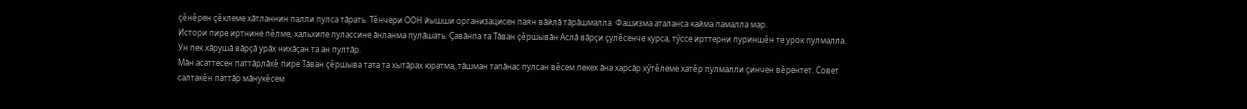ҫěнěрен ҫěклеме хăтланнин палли пулса тăрать. Тěнчери ООН йышши организацисен паян вăйлă тăрăшмалла. Фашизма аталанса кайма памалла мар.
Истори пире иртнине пěлме, хальхипе пулассине ăнланма пулăшать. Çавăнпа та Тăван ҫěршывăн Аслă вăрҫи ҫулěсенче курса, тӳссе ирттерни пуриншěн те урок пулмалла. Ун пек хăрушă вăрҫă урăх нихăҫан та ан пултăр.
Мăн асаттесен паттăрлăхě пире Тăван ҫěршыва тата та хытăрах юратма, тăшман тапăнас пулсан вěсем пекех ăна харсăр хӳтěлеме хатěр пулмалли ҫинчен вěрентет. Совет салтакěн паттăр мăнукěсем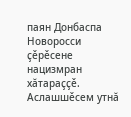паян Донбаспа Новоросси ҫěрěсене нацизмран хăтараҫҫě. Аслашшěсем утнă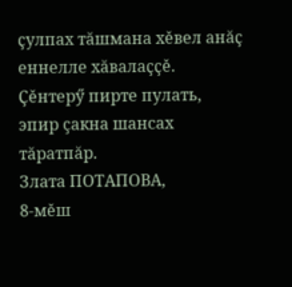ҫулпах тăшмана хěвел анăҫ еннелле хăвалаҫҫě. Ҫěнтерӳ пирте пулать, эпир çакна шансах тăратпăр.
Злата ПОТАПОВА,
8-мěш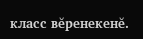класс вĕренекенĕ.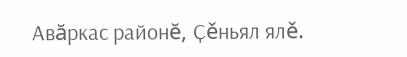Авăркас районĕ, Ҫěньял ялě.